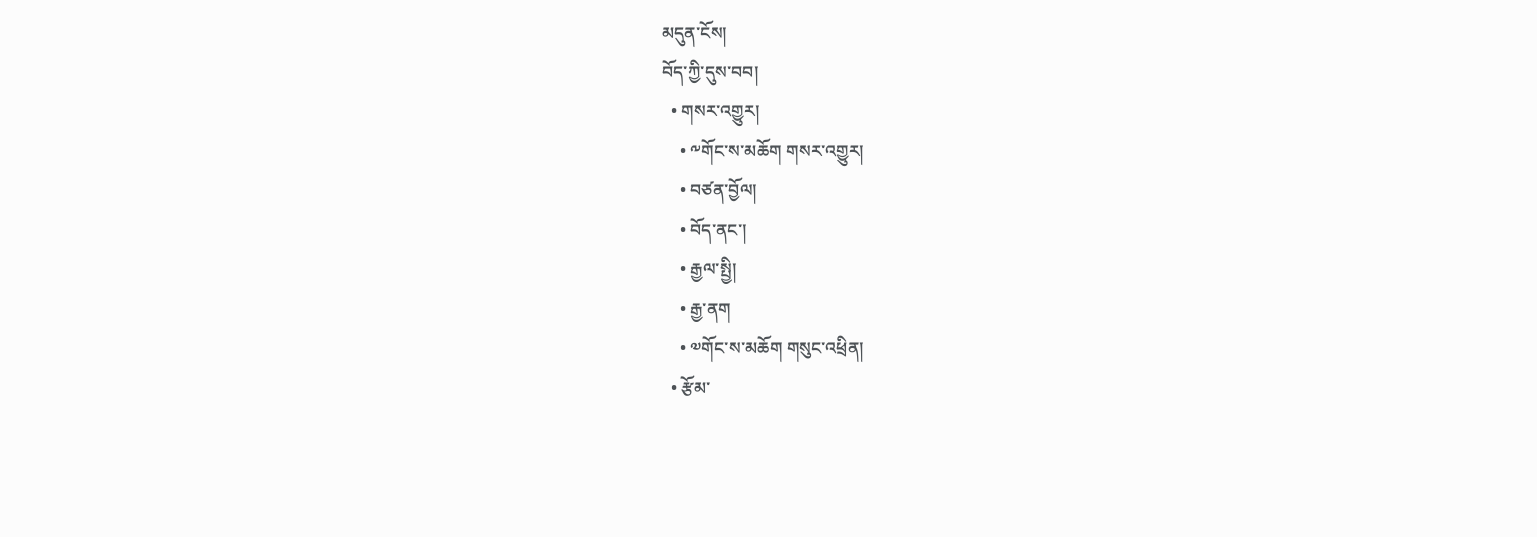མདུན་ངོས།
བོད་ཀྱི་དུས་བབ།
  • གསར་འགྱུར།
    • ༸གོང་ས་མཆོག གསར་འགྱུར།
    • བཙན་བྱོལ།
    • བོད་ནང་།
    • རྒྱལ་སྤྱི།
    • རྒྱ་ནག
    • ༧གོང་ས་མཆོག གསུང་འཕྲིན།
  • རྩོམ་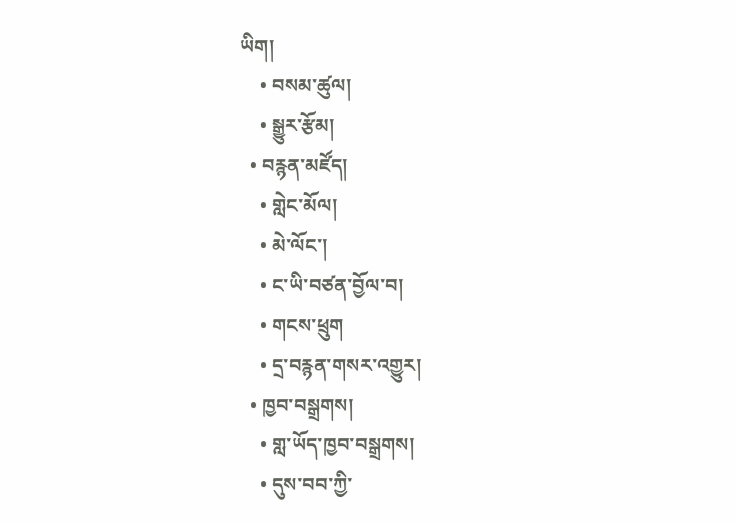ཡིག།
    • བསམ་ཚུལ།
    • སྒྱུར་རྩོམ།
  • བརྙན་མཛོད།
    • གླེང་མོལ།
    • མེ་ལོང་།
    • ང་ཡི་བཙན་བྱོལ་བ།
    • གངས་ཕྲུག
    • དྲ་བརྙན་གསར་འགྱུར།
  • ཁྱབ་བསྒྲགས།
    • གླ་ཡོད་ཁྱབ་བསྒྲགས།
    • དུས་བབ་ཀྱི་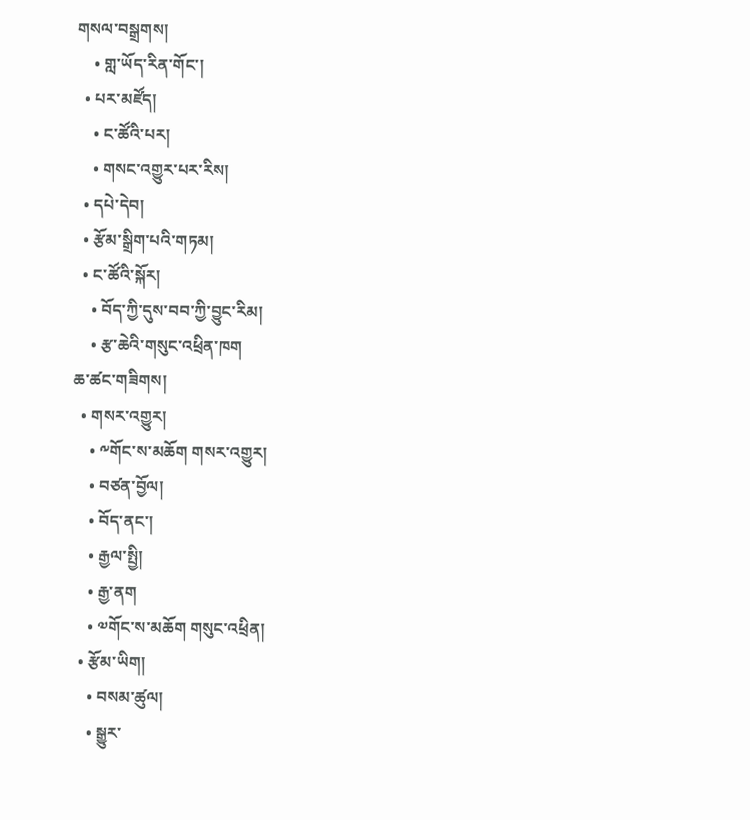གསལ་བསྒྲགས།
    • གླ་ཡོད་རིན་གོང་།
  • པར་མཛོད།
    • ང་ཚོའི་པར།
    • གསང་འགྱུར་པར་རིས།
  • དཔེ་དེབ།
  • རྩོམ་སྒྲིག་པའི་གཏམ།
  • ང་ཚོའི་སྐོར།
    • བོད་ཀྱི་དུས་བབ་ཀྱི་བྱུང་རིམ།
    • རྩ་ཆེའི་གསུང་འཕྲིན་ཁག
ཆ་ཚང་གཟིགས།
  • གསར་འགྱུར།
    • ༸གོང་ས་མཆོག གསར་འགྱུར།
    • བཙན་བྱོལ།
    • བོད་ནང་།
    • རྒྱལ་སྤྱི།
    • རྒྱ་ནག
    • ༧གོང་ས་མཆོག གསུང་འཕྲིན།
  • རྩོམ་ཡིག།
    • བསམ་ཚུལ།
    • སྒྱུར་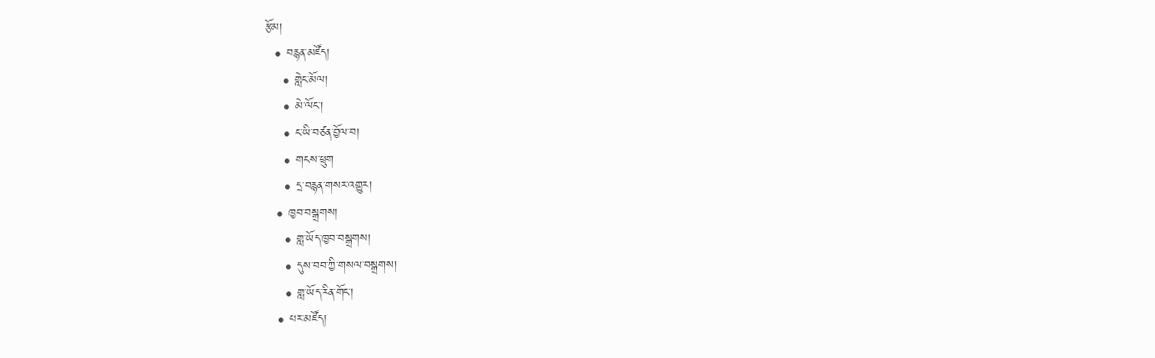རྩོམ།
  • བརྙན་མཛོད།
    • གླེང་མོལ།
    • མེ་ལོང་།
    • ང་ཡི་བཙན་བྱོལ་བ།
    • གངས་ཕྲུག
    • དྲ་བརྙན་གསར་འགྱུར།
  • ཁྱབ་བསྒྲགས།
    • གླ་ཡོད་ཁྱབ་བསྒྲགས།
    • དུས་བབ་ཀྱི་གསལ་བསྒྲགས།
    • གླ་ཡོད་རིན་གོང་།
  • པར་མཛོད།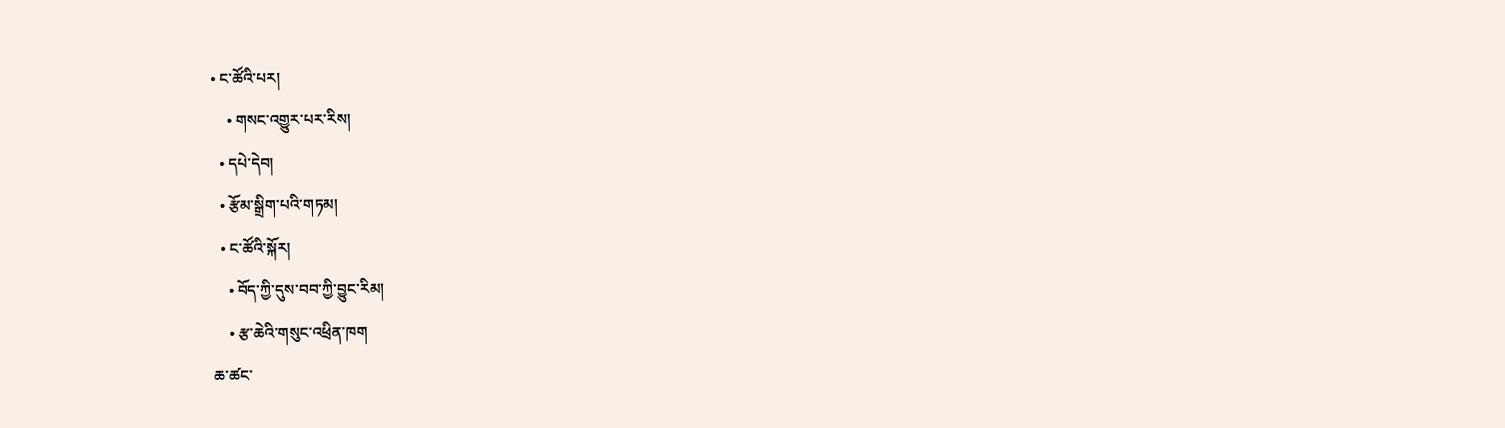• ང་ཚོའི་པར།
    • གསང་འགྱུར་པར་རིས།
  • དཔེ་དེབ།
  • རྩོམ་སྒྲིག་པའི་གཏམ།
  • ང་ཚོའི་སྐོར།
    • བོད་ཀྱི་དུས་བབ་ཀྱི་བྱུང་རིམ།
    • རྩ་ཆེའི་གསུང་འཕྲིན་ཁག
ཆ་ཚང་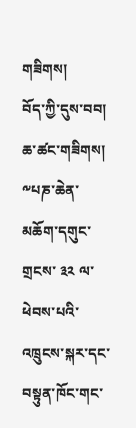གཟིགས།
བོད་ཀྱི་དུས་བབ།
ཆ་ཚང་གཟིགས།
༸པཎ་ཆེན་མཆོག་དགུང་གྲངས་ ༣༢ ལ་ཕེབས་པའི་འཁྲུངས་སྐར་དང་བསྟུན་ཁོང་གང་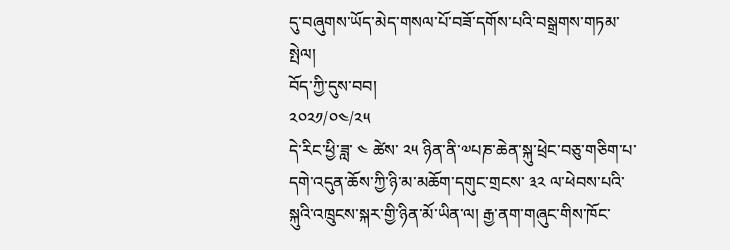དུ་བཞུགས་ཡོད་མེད་གསལ་པོ་བཟོ་དགོས་པའི་བསྒྲགས་གཏམ་སྤེལ།
བོད་ཀྱི་དུས་བབ།
༢༠༢༡/༠༤/༢༥
དེ་རིང་ཕྱི་ཟླ་ ༤ ཚེས་ ༢༥ ཉིན་ནི་༧པཎ་ཆེན་སྐུ་ཕྲེང་བཅུ་གཅིག་པ་དགེ་འདུན་ཆོས་ཀྱི་ཉི་མ་མཆོག་དགུང་གྲངས་ ༣༢ ལ་ཕེབས་པའི་སྐུའི་འཁྲུངས་སྐར་གྱི་ཉིན་མོ་ཡིན་ལ། རྒྱ་ནག་གཞུང་གིས་ཁོང་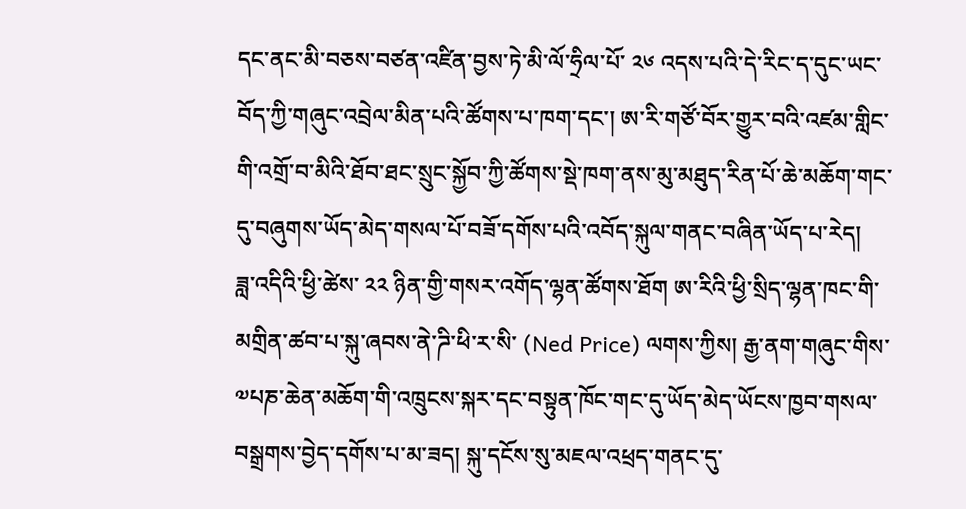དང་ནང་མི་བཅས་བཙན་འཛིན་བྱས་ཏེ་མི་ལོ་ཧྲིལ་པོ་ ༢༦ འདས་པའི་དེ་རིང་ད་དུང་ཡང་བོད་ཀྱི་གཞུང་འབྲེལ་མིན་པའི་ཚོགས་པ་ཁག་དང་། ཨ་རི་གཙོ་བོར་གྱུར་བའི་འཛམ་གླིང་གི་འགྲོ་བ་མིའི་ཐོབ་ཐང་སྲུང་སྐྱོབ་ཀྱི་ཚོགས་སྡེ་ཁག་ནས་མུ་མཐུད་རིན་པོ་ཆེ་མཆོག་གང་དུ་བཞུགས་ཡོད་མེད་གསལ་པོ་བཟོ་དགོས་པའི་འབོད་སྐུལ་གནང་བཞིན་ཡོད་པ་རེད།
ཟླ་འདིའི་ཕྱི་ཚེས་ ༢༢ ཉིན་གྱི་གསར་འགོད་ལྷན་ཚོགས་ཐོག ཨ་རིའི་ཕྱི་སྲིད་ལྷན་ཁང་གི་མགྲིན་ཚབ་པ་སྐུ་ཞབས་ནེ་ཌི་ཕི་ར་སི་ (Ned Price) ལགས་ཀྱིས། རྒྱ་ནག་གཞུང་གིས་༧པཎ་ཆེན་མཆོག་གི་འཁྲུངས་སྐར་དང་བསྟུན་ཁོང་གང་དུ་ཡོད་མེད་ཡོངས་ཁྱབ་གསལ་བསྒྲགས་བྱེད་དགོས་པ་མ་ཟད། སྐུ་དངོས་སུ་མཇལ་འཕྲད་གནང་དུ་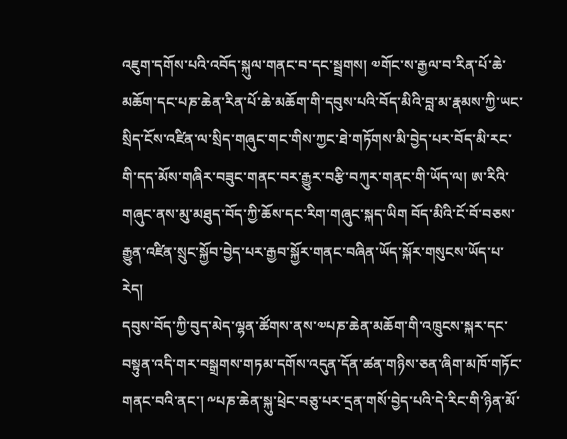འཇུག་དགོས་པའི་འབོད་སྐུལ་གནང་བ་དང་སྦྲགས། ༧གོང་ས་རྒྱལ་བ་རིན་པོ་ཆེ་མཆོག་དང་པཎ་ཆེན་རིན་པོ་ཆེ་མཆོག་གི་དབུས་པའི་བོད་མིའི་བླ་མ་རྣམས་ཀྱི་ཡང་སྲིད་ངོས་འཛིན་ལ་སྲིད་གཞུང་གང་གིས་ཀྱང་ཐེ་གཏོགས་མི་བྱེད་པར་བོད་མི་རང་གི་དད་མོས་གཞིར་བཟུང་གནང་བར་རྒྱུར་བརྩི་བཀུར་གནང་གི་ཡོད་ལ། ཨ་རིའི་གཞུང་ནས་མུ་མཐུད་བོད་ཀྱི་ཆོས་དང་རིག་གཞུང་སྐད་ཡིག བོད་མིའི་ངོ་བོ་བཅས་རྒྱུན་འཛིན་སྲུང་སྐྱོབ་བྱེད་པར་རྒྱབ་སྐྱོར་གནང་བཞིན་ཡོད་སྐོར་གསུངས་ཡོད་པ་རེད།
དབུས་བོད་ཀྱི་བུད་མེད་ལྷན་ཚོགས་ནས་༧པཎ་ཆེན་མཆོག་གི་འཁྲུངས་སྐར་དང་བསྟུན་འདི་གར་བསྒྲགས་གཏམ་དགོས་འདུན་དོན་ཚན་གཉིས་ཅན་ཞིག་མཁོ་གཏོང་གནང་བའི་ནང་། ༸པཎ་ཆེན་སྐུ་ཕྲེང་བཅུ་པར་དྲན་གསོ་བྱེད་པའི་དེ་རིང་གི་ཉིན་མོ་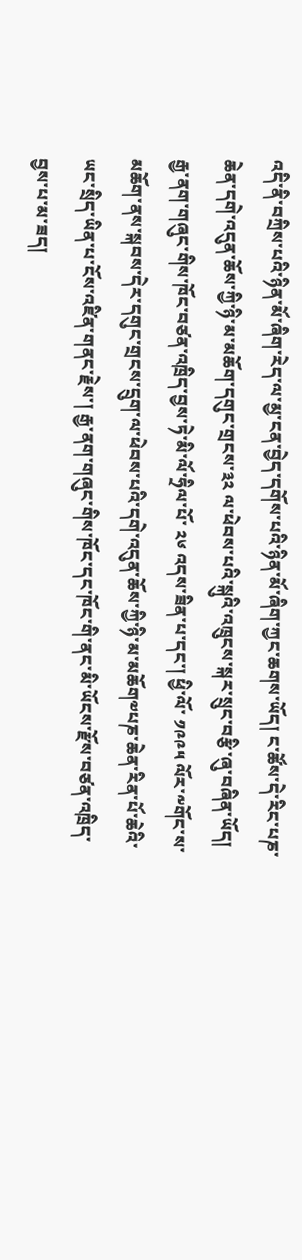འདི་ནི་བཀྲིས་པའི་ཉིན་མོ་ཞིག་རེད་ལ་མྱ་ངན་བྱེད་དགོས་པའི་ཉིན་མོ་ཞིག་ཀྱང་ཆགས་ཡོད། ང་ཚོས་དེ་རིང་པཎ་ཆེན་དགེ་འདུན་ཆོས་ཀྱི་ཉི་མ་མཆོག་དགུང་གྲངས་༣༢ ལ་ཕེབས་པའི་སྐུའི་འཁྲུངས་སྐར་སྲུང་བརྩི་ཞུ་བཞིན་ཡོད། རྒྱ་ནག་གཞུང་གིས་ཁོང་བཙན་འཁྲིད་བྱས་ཏེ་མི་ལོ་ཧྲིལ་པོ་ ༢༦ འདས་ཟིན་པ་དང་། ཕྱི་ལོ་ ༡༩༩༥ ལོར་༸གོང་ས་མཆོག་ནས་སྐབས་དེར་དགུང་གྲངས་དྲུག་ལ་ཕེབས་པའི་དགེ་འདུན་ཆོས་ཀྱི་ཉི་མ་མཆོག༧པཎ་ཆེན་རིན་པོ་ཆེའི་ཡང་སྲིད་ཡིན་པ་ངོས་འཛིན་གནང་རྗེས་། རྒྱ་ནག་གཞུང་གིས་ཁོང་དང་ཁོང་གི་ནང་མི་ཡོངས་རྫོས་བཙན་འཁྲིད་བྱས་པ་མ་ཟད།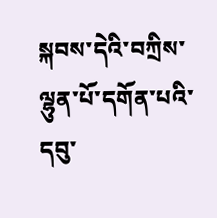སྐབས་དེའི་བཀྲིས་ལྷུན་པོ་དགོན་པའི་དབུ་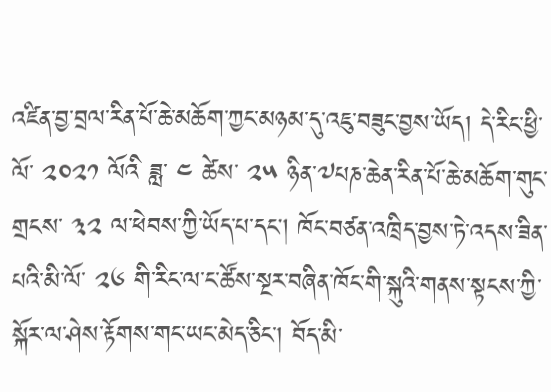འཛིན་བྱ་བྲལ་རིན་པོ་ཆེ་མཆོག་ཀྱང་མཉམ་དུ་འཇུ་བཟུང་བྱས་ཡོད། དེ་རིང་ཕྱི་ལོ་ ༢༠༢༡ ལོའི ཟླ་ ༤ ཚེས་ ༢༥ ཉིན་༧པཎ་ཆེན་རིན་པོ་ཆེ་མཆོག་གུང་གྲངས་ ༣༢ ལ་ཕེབས་ཀྱི་ཡོད་པ་དང། ཁོང་བཙན་འཁྲིད་བྱས་ཏེ་འདས་ཟིན་པའི་མི་ལོ་ ༢༦ གི་རིང་ལ་ང་ཚོས་སྔར་བཞིན་ཁོང་གི་སྐུའི་གནས་སྟངས་ཀྱི་སྐོར་ལ་ཤེས་རྟོགས་གང་ཡང་མེད་ཅིང་། བོད་མི་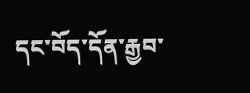དང་བོད་དོན་རྒྱབ་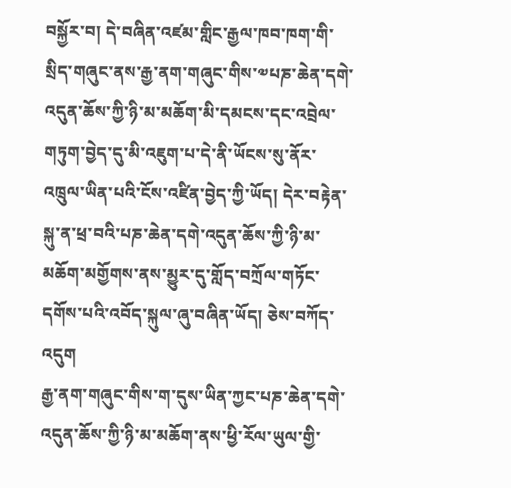བསྐྱོར་བ། དེ་བཞིན་འཛམ་གླིང་རྒྱལ་ཁབ་ཁག་གི་སྲིད་གཞུང་ནས་རྒྱ་ནག་གཞུང་གིས་༧པཎ་ཆེན་དགེ་འདུན་ཆོས་ཀྱི་ཉི་མ་མཆོག་མི་དམངས་དང་འབྲེལ་གཏུག་བྱེད་དུ་མི་འཇུག་པ་དེ་ནི་ཡོངས་སུ་ནོར་འཁྲུལ་ཡིན་པའི་ངོས་འཛིན་བྱེད་ཀྱི་ཡོད། དེར་བརྟེན་སྐུ་ན་ཕྲ་བའི་པཎ་ཆེན་དགེ་འདུན་ཆོས་ཀྱི་ཉི་མ་མཆོག་མགྱོགས་ནས་མྱུར་དུ་གློད་བཀྲོལ་གཏོང་དགོས་པའི་འབོད་སྐུལ་ཞུ་བཞིན་ཡོད། ཅེས་བཀོད་འདུག
རྒྱ་ནག་གཞུང་གིས་ག་དུས་ཡིན་ཀྱང་པཎ་ཆེན་དགེ་འདུན་ཆོས་ཀྱི་ཉི་མ་མཆོག་ནས་ཕྱི་རོལ་ཡུལ་གྱི་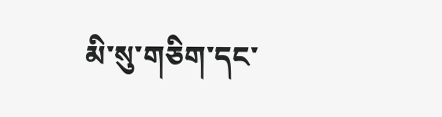མི་སུ་གཅིག་དང་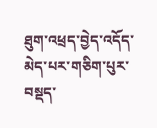ཐུག་འཕྲད་བྱེད་འདོད་མེད་པར་གཅིག་པུར་བསྡད་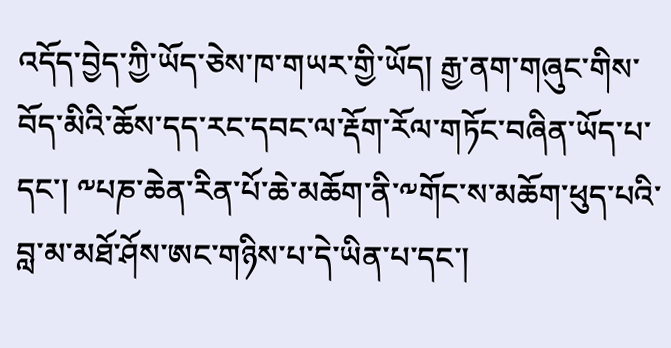འདོད་བྱེད་ཀྱི་ཡོད་ཅེས་ཁ་གཡར་གྱི་ཡོད། རྒྱ་ནག་གཞུང་གིས་བོད་མིའི་ཆོས་དད་རང་དབང་ལ་རྡོག་རོལ་གཏོང་བཞིན་ཡོད་པ་དང་། ༸པཎ་ཆེན་རིན་པོ་ཆེ་མཆོག་ནི་༸གོང་ས་མཆོག་ཕུད་པའི་བླ་མ་མཐོ་ཤོས་ཨང་གཉིས་པ་དེ་ཡིན་པ་དང་།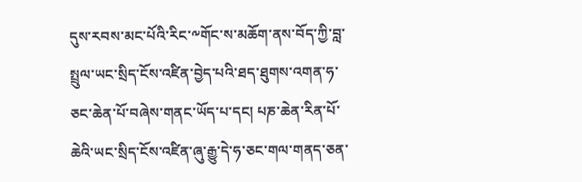དུས་རབས་མང་པོའི་རིང་༸གོང་ས་མཆོག་ནས་བོད་ཀྱི་བླ་སྤྲུལ་ཡང་སྲིད་ངོས་འཛིན་བྱེད་པའི་ཐད་ཐུགས་འགན་ཧ་ཅང་ཆེན་པོ་བཞེས་གནང་ཡོད་པ་དང། པཎ་ཆེན་རིན་པོ་ཆེའི་ཡང་སྲིད་ངོས་འཛིན་ཞུ་རྒྱུ་དེ་ཧ་ཅང་གལ་གནད་ཅན་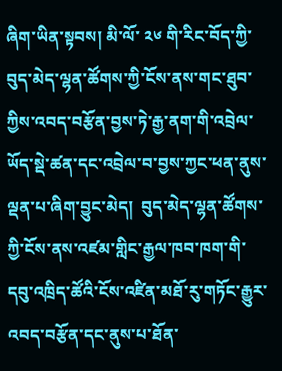ཞིག་ཡིན་སྟབས། མི་ལོ་ ༢༦ གི་རིང་བོད་ཀྱི་བུད་མེད་ལྷན་ཚོགས་ཀྱི་ངོས་ནས་གང་ཐུབ་ཀྱིས་འབད་བརྩོན་བྱས་ཏེ་རྒྱ་ནག་གི་འབྲེལ་ཡོད་སྡེ་ཚན་དང་འབྲེལ་བ་བྱས་ཀྱང་ཕན་ནུས་ལྡན་པ་ཞིག་བྱུང་མེད།  བུད་མེད་ལྷན་ཚོགས་ཀྱི་ངོས་ནས་འཛམ་གླིང་རྒྱལ་ཁབ་ཁག་གི་དབུ་འཁྲིད་ཚོའི་ངོས་འཛིན་མཐོ་རུ་གཏོང་རྒྱུར་འབད་བརྩོན་དང་ནུས་པ་ཐོན་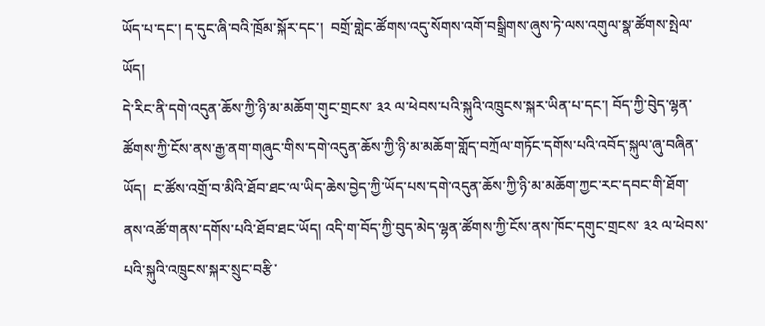ཡོད་པ་དང་། ད་དུང་ཞི་བའི་ཁྲོམ་སྐོར་དང་།  བགྲོ་གླེང་ཚོགས་འདུ་སོགས་འགོ་བསྒྲིགས་ཞུས་ཏེ་ལས་འགུལ་སྣ་ཚོགས་སྤེལ་ཡོད།
དེ་རིང་ནི་དགེ་འདུན་ཆོས་ཀྱི་ཉི་མ་མཆོག་གུང་གྲངས་ ༣༢ ལ་ཕེབས་པའི་སྐུའི་འཁྲུངས་སྐར་ཡིན་པ་དང་། བོད་ཀྱི་བེུད་ལྷན་ཚོགས་ཀྱི་ངོས་ནས་རྒྱ་ནག་གཞུང་གིས་དགེ་འདུན་ཆོས་ཀྱི་ཉི་མ་མཆོག་གློད་བཀྲོལ་གཏོང་དགོས་པའི་འབོད་སྐུལ་ཞུ་བཞིན་ཡོད།  ང་ཚོས་འགྲོ་བ་མིའི་ཐོབ་ཐང་ལ་ཡིད་ཆེས་བྱེད་ཀྱི་ཡོད་པས་དགེ་འདུན་ཆོས་ཀྱི་ཉི་མ་མཆོག་ཀྱང་རང་དབང་གི་ཐོག་ནས་འཚོ་གནས་དགོས་པའི་ཐོབ་ཐང་ཡོད། འདི་ག་བོད་ཀྱི་བུད་མེད་ལྷན་ཚོགས་ཀྱི་ངོས་ནས་ཁོང་དགུང་གྲངས་ ༣༢ ལ་ཕེབས་པའི་སྐུའི་འཁྲུངས་སྐར་སྲུང་བརྩི་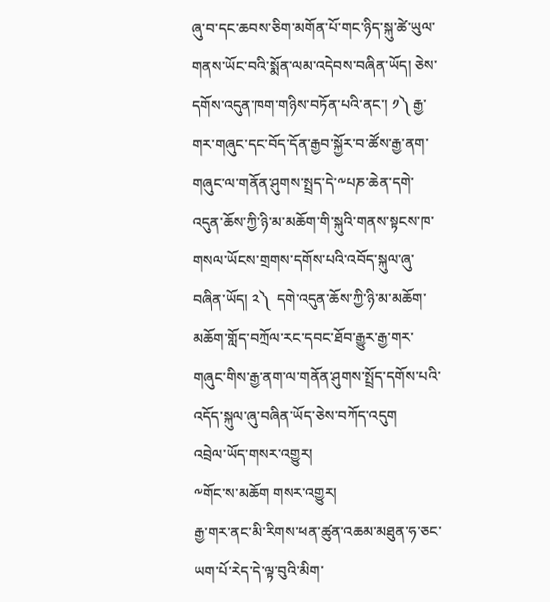ཞུ་བ་དང་ཆབས་ཅིག་མགོན་པོ་གང་ཉིད་སྐུ་ཚེ་ཡུལ་གནས་ཡོང་བའི་སྨོན་ལམ་འདེབས་བཞིན་ཡོད། ཅེས་དགོས་འདུན་ཁག་གཉིས་བཏོན་པའི་ནང་། ༡༽ རྒྱ་གར་གཞུང་དང་བོད་དོན་རྒྱབ་སྐྱོར་བ་ཚོས་རྒྱ་ནག་གཞུང་ལ་གནོན་ཤུགས་སྤྲད་དེ་༸པཎ་ཆེན་དགེ་འདུན་ཆོས་ཀྱི་ཉི་མ་མཆོག་གི་སྐུའི་གནས་སྟངས་ཁ་གསལ་ཡོངས་གྲགས་དགོས་པའི་འབོད་སྐུལ་ཞུ་བཞིན་ཡོད། ༢༽  དགེ་འདུན་ཆོས་ཀྱི་ཉི་མ་མཆོག་མཆོག་གློད་བཀྲོལ་རང་དབང་ཐོབ་རྒྱུར་རྒྱ་གར་གཞུང་གིས་རྒྱ་ནག་ལ་གནོན་ཤུགས་སྤྲོད་དགོས་པའི་འདོད་སྐུལ་ཞུ་བཞིན་ཡོད་ཅེས་བཀོད་འདུག
འབྲེལ་ཡོད་གསར་འགྱུར།
༸གོང་ས་མཆོག གསར་འགྱུར།
རྒྱ་གར་ནང་མི་རིགས་ཕན་ཚུན་འཆམ་མཐུན་ཧ་ཅང་ཡག་པོ་རེད་དེ་ལྟ་བུའི་མིག་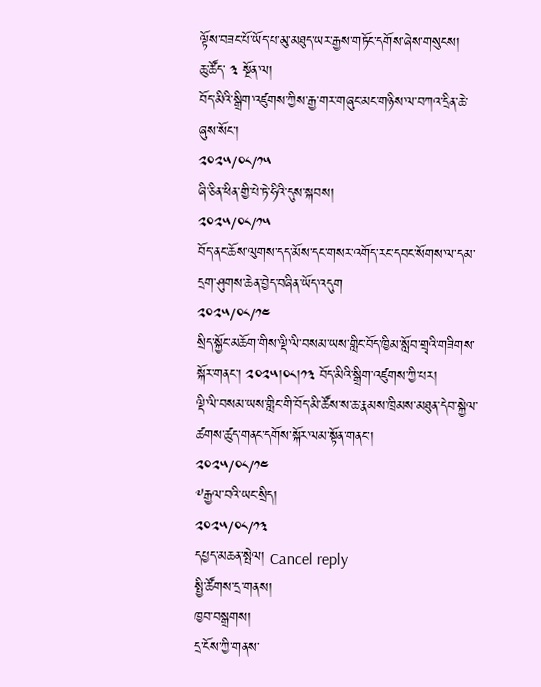ལྟོས་བཟང་པོ་ཡོད་པ་མུ་མཐུད་ཡར་རྒྱས་གཏོང་དགོས་ཞེས་གསུངས།
ཆུ་ཚོད་ ༣ སྔོན་ལ།
བོད་མིའི་སྒྲིག་འཛུགས་ཀྱིས་རྒྱ་གར་གཞུང་མང་གཉིས་ལ་བཀའ་དྲིན་ཆེ་ཞུས་སོང་།
༢༠༢༥/༠༨/༡༥
ཞི་ཅིན་ཕིན་གྱི་པེ་ཏེ་ཧིའི་དུས་སྐབས།
༢༠༢༥/༠༨/༡༥
བོད་ནང་ཆོས་ལུགས་དད་མོས་དང་གསར་འགོད་རང་དབང་སོགས་ལ་དམ་དྲག་ཤུགས་ཆེན་བྱེད་བཞིན་ཡོད་འདུག
༢༠༢༥/༠༨/༡༤
སྲིད་སྐྱོང་མཆོག་གིས་ལྡི་ལི་བསམ་ཡས་གླིང་བོད་ཁྱིམ་སློབ་གྲྭའི་གཟིགས་སྐོར་གནང་། ༢༠༢༥།༠༨།༡༣ བོད་མིའི་སྒྲིག་འཛུགས་ཀྱི་པར།
ལྡི་ལི་བསམ་ཡས་གླིང་གི་བོད་མི་ཚོས་ས་ཆ་རྣམས་ཁྲིམས་མཐུན་དེབ་སྐྱེལ་ཚགས་ཚུད་གནང་དགོས་སྐོར་ལམ་སྟོན་གནང་།
༢༠༢༥/༠༨/༡༤
༸རྒྱལ་བའི་ཡང་སྲིད།
༢༠༢༥/༠༨/༡༣
དཔྱད་མཆན་སྤེལ། Cancel reply
སྤྱི་ཚོགས་དྲ་གནས།
ཁྱབ་བསྒྲགས།
དྲ་ངོས་ཀྱི་གནས་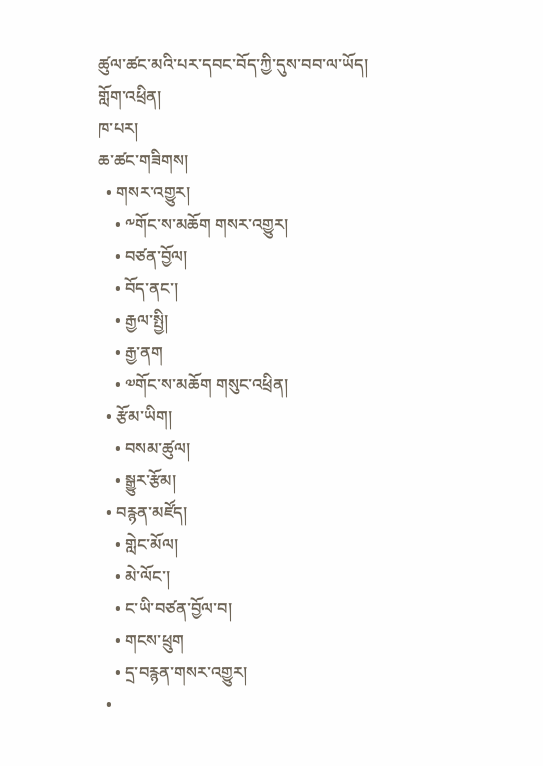ཚུལ་ཚང་མའི་པར་དབང་བོད་ཀྱི་དུས་བབ་ལ་ཡོད།
གློག་འཕྲིན།
ཁ་པར།
ཆ་ཚང་གཟིགས།
  • གསར་འགྱུར།
    • ༸གོང་ས་མཆོག གསར་འགྱུར།
    • བཙན་བྱོལ།
    • བོད་ནང་།
    • རྒྱལ་སྤྱི།
    • རྒྱ་ནག
    • ༧གོང་ས་མཆོག གསུང་འཕྲིན།
  • རྩོམ་ཡིག།
    • བསམ་ཚུལ།
    • སྒྱུར་རྩོམ།
  • བརྙན་མཛོད།
    • གླེང་མོལ།
    • མེ་ལོང་།
    • ང་ཡི་བཙན་བྱོལ་བ།
    • གངས་ཕྲུག
    • དྲ་བརྙན་གསར་འགྱུར།
  •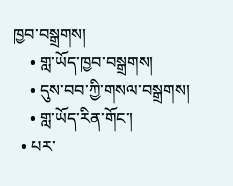ཁྱབ་བསྒྲགས།
    • གླ་ཡོད་ཁྱབ་བསྒྲགས།
    • དུས་བབ་ཀྱི་གསལ་བསྒྲགས།
    • གླ་ཡོད་རིན་གོང་།
  • པར་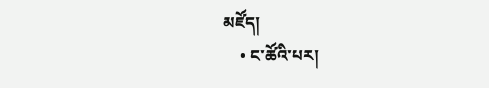མཛོད།
    • ང་ཚོའི་པར།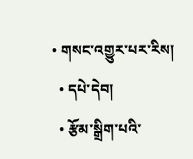• གསང་འགྱུར་པར་རིས།
  • དཔེ་དེབ།
  • རྩོམ་སྒྲིག་པའི་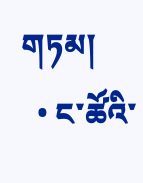གཏམ།
  • ང་ཚོའི་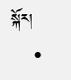སྐོར།
    •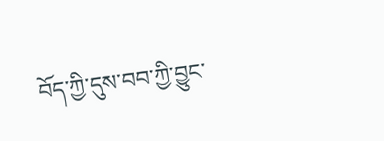བོད་ཀྱི་དུས་བབ་ཀྱི་བྱུང་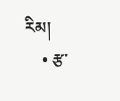རིམ།
    • རྩ་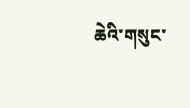ཆེའི་གསུང་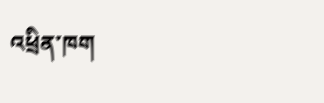འཕྲིན་ཁག